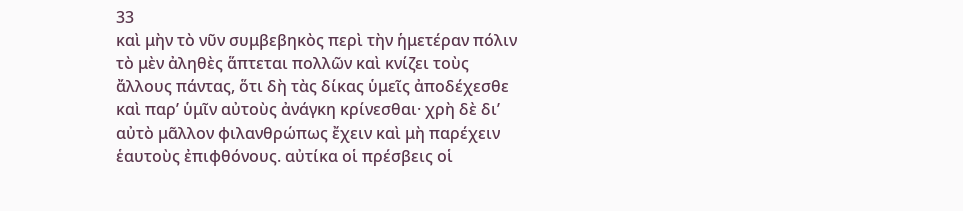33
καὶ μὴν τὸ νῦν συμβεβηκὸς περὶ τὴν ἡμετέραν πόλιν τὸ μὲν ἀληθὲς ἅπτεται πολλῶν καὶ κνίζει τοὺς ἄλλους πάντας, ὅτι δὴ τὰς δίκας ὑμεῖς ἀποδέχεσθε καὶ παρ’ ὑμῖν αὐτοὺς ἀνάγκη κρίνεσθαι· χρὴ δὲ δι’ αὐτὸ μᾶλλον φιλανθρώπως ἔχειν καὶ μὴ παρέχειν ἑαυτοὺς ἐπιφθόνους. αὐτίκα οἱ πρέσβεις οἱ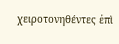χειροτονηθέντες ἐπὶ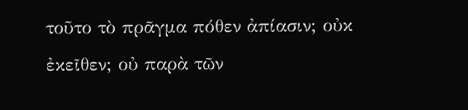τοῦτο τὸ πρᾶγμα πόθεν ἀπίασιν; οὐκ ἐκεῖθεν; οὐ παρὰ τῶν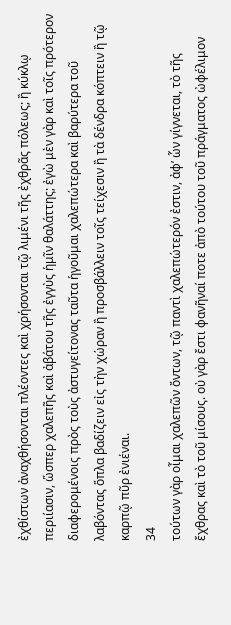ἐχθίστων ἀναχθήσονται πλέοντες καὶ χρήσονται τῷ λιμένι τῆς ἐχθρᾶς πόλεως; ἢ κύκλῳ περιίασιν, ὥσπερ χαλεπῆς καὶ ἀβάτου τῆς ἐγγὺς ἡμῖν θαλάττης; ἐγὼ μὲν γὰρ καὶ τοῖς πρότερον διαφερομένοις πρὸς τοὺς ἀστυγείτονας ταῦτα ἡγοῦμαι χαλεπώτερα καὶ βαρύτερα τοῦ λαβόντας ὅπλα βαδίζειν εἰς τὴν χώραν ἢ προσβάλλειν τοῖς τείχεσιν ἢ τὰ δένδρα κόπτειν ἢ τῷ καρπῷ πῦρ ἐνιέναι.
34
τούτων γὰρ οἶμαι χαλεπῶν ὄντων, τῷ παντὶ χαλεπώτερόν ἐστιν, ἀφ’ ὧν γίγνεται, τὸ τῆς ἔχθρας καὶ τὸ τοῦ μίσους. οὐ γὰρ ἔστι φανῆναί ποτε ἀπὸ τούτου τοῦ πράγματος ὠφέλιμον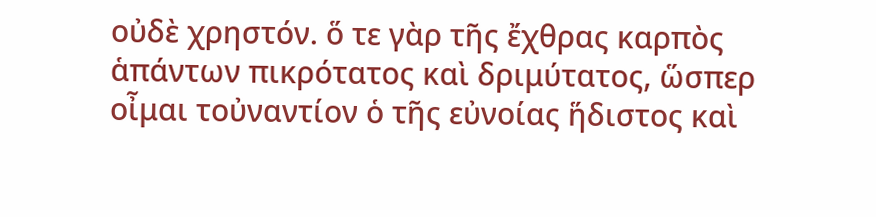οὐδὲ χρηστόν. ὅ τε γὰρ τῆς ἔχθρας καρπὸς ἁπάντων πικρότατος καὶ δριμύτατος, ὥσπερ οἶμαι τοὐναντίον ὁ τῆς εὐνοίας ἥδιστος καὶ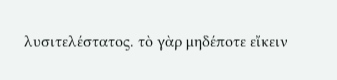λυσιτελέστατος. τὸ γὰρ μηδέποτε εἴκειν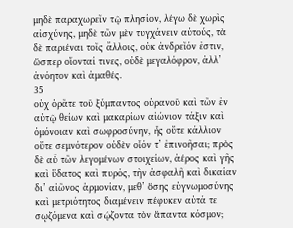μηδὲ παραχωρεῖν τῷ πλησίον, λέγω δὲ χωρὶς αἰσχύνης, μηδὲ τῶν μὲν τυγχάνειν αὐτούς, τὰ δὲ παριέναι τοῖς ἄλλοις, οὐκ ἀνδρεῖόν ἐστιν, ὥσπερ οἴονταί τινες, οὐδὲ μεγαλόφρον, ἀλλ’ ἀνόητον καὶ ἀμαθές.
35
οὐχ ὁρᾶτε τοῦ ξύμπαντος οὐρανοῦ καὶ τῶν ἐν αὐτῷ θείων καὶ μακαρίων αἰώνιον τάξιν καὶ ὁμόνοιαν καὶ σωφροσύνην, ἧς οὔτε κάλλιον οὔτε σεμνότερον οὐδὲν οἷόν τ’ ἐπινοῆσαι; πρὸς δὲ αὖ τῶν λεγομένων στοιχείων, ἀέρος καὶ γῆς καὶ ὕδατος καὶ πυρός, τὴν ἀσφαλῆ καὶ δικαίαν δι’ αἰῶνος ἁρμονίαν, μεθ’ ὅσης εὐγνωμοσύνης καὶ μετριότητος διαμένειν πέφυκεν αὐτά τε σῳζόμενα καὶ σῴζοντα τὸν ἅπαντα κόσμον;